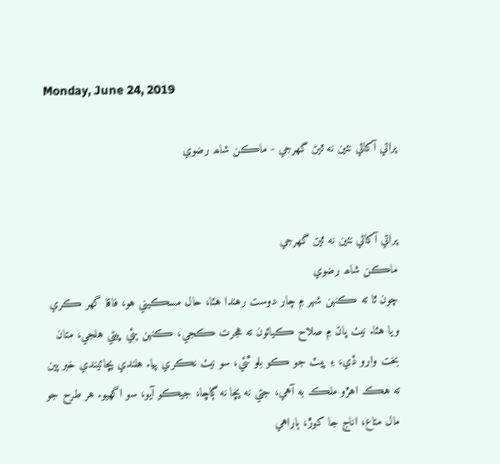Monday, June 24, 2019

پراڻي آکاڻي نئين نه ٿيڻ گھرجي - ماڪن شاھ رضوي


پراڻي آکاڻي نئين نه ٿيڻ گھرجي
ماڪن شاھ رضوي
چون ٿا ته ڪنهن شهر ۾ چار دوست رهندا هئا، حال مسڪيني هو، فاقا گهر ڪري ويا هئا. نيٺ پاڻ ۾ صلاح ڪيائون ته هجرت ڪجي، ڪنهن ٻئي ڀيڻي هلجي، متان بخت وارو ڏي، ۽ پيٽ جو ڪو بلو ٿئي، سو نيٺ نڪري پيا. هلندي پڇائيندي خبر پين ته هڪ اهڙو ملڪ به آهي، جتي نه پڇا نه ڳاڇا، جيڪو آيو، سو اگهيو. هر طرح جو مال متاع، اناج جا کوڙ، ٻاراهي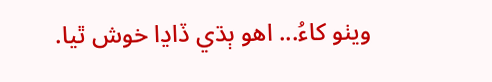ويٺو کاءُ... اهو ٻڌي ڏاڍا خوش ٿيا.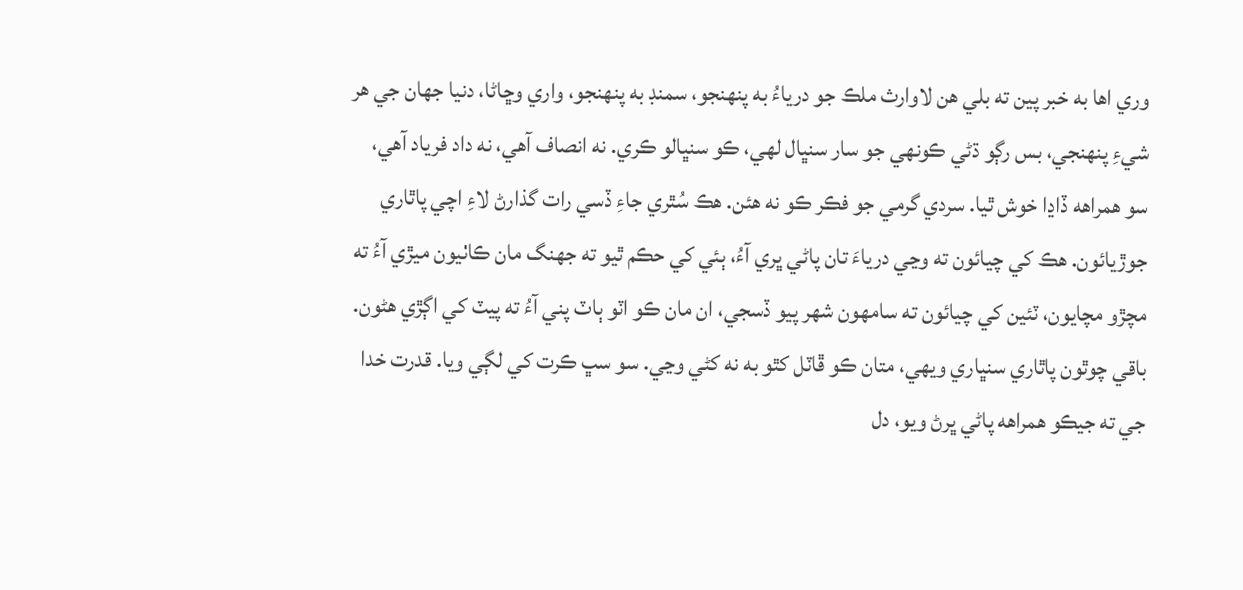وري اها به خبر پين ته بلي هن لاوارث ملڪ جو درياءُ به پنهنجو، سمنڊ به پنهنجو، واري وڇاڻا، دنيا جهان جي هر شيءِ پنهنجي، بس رڳو ڌڻي ڪونهي جو سار سنڀال لهي، ڪو سنڀالو ڪري. نه انصاف آهي، نه داد فرياد آهي، سو همراهه ڏاڍا خوش ٿيا. سردي گرمي جو فڪر ڪو نه هئن. هڪ سُٿري جاءِ ڏسي رات گذارڻ لاءِ اچي پاٿاري جوڙيائون. هڪ کي چيائون ته وڃي درياءَ تان پاڻي ڀري آءُ، ٻئي کي حڪم ٿيو ته جهنگ مان ڪاٺيون ميڙي آءُ ته مچڙو مچايون، ٽئين کي چيائون ته سامهون شهر پيو ڏسجي، ان مان ڪو اٽو ٻاٽ پني آءُ ته پيٽ کي اڳڙي هڻون. باقي چوٿون پاٿاري سنڀاري ويهي، متان ڪو ڦاٽل کٿو به نه کڻي وڃي. سو سڀ ڪرت کي لڳي ويا. قدرت خدا جي ته جيڪو همراهه پاڻي ڀرڻ ويو، دل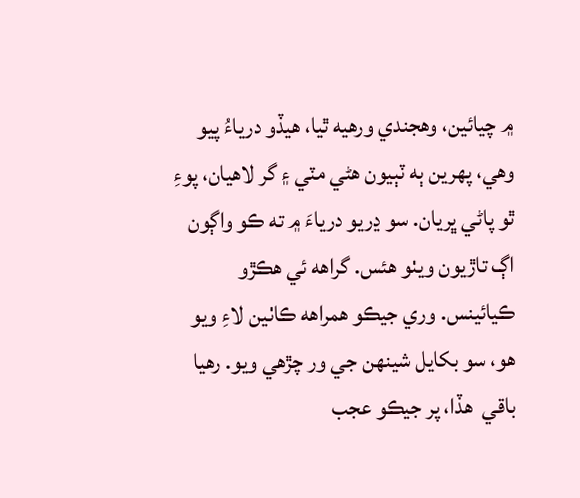۾ چيائين، وهجندي ورهيه ٿيا، هيڏو درياءُ پيو وهي، پهرين ٻه ٽٻيون هڻي مٽي ۽ گر لاهيان، پوءِ ٿو پاڻي ڀريان. سو ڍريو درياءَ ۾ ته ڪو واڳون اڳ تاڙيون ويٺو هئس. گراهه ئي هڪڙو ڪيائينس. وري جيڪو همراهه ڪاٺين لاءِ ويو هو، سو بکايل شينهن جي ور چڙهي ويو. رهيا باقي  هڏا، پر جيڪو عجب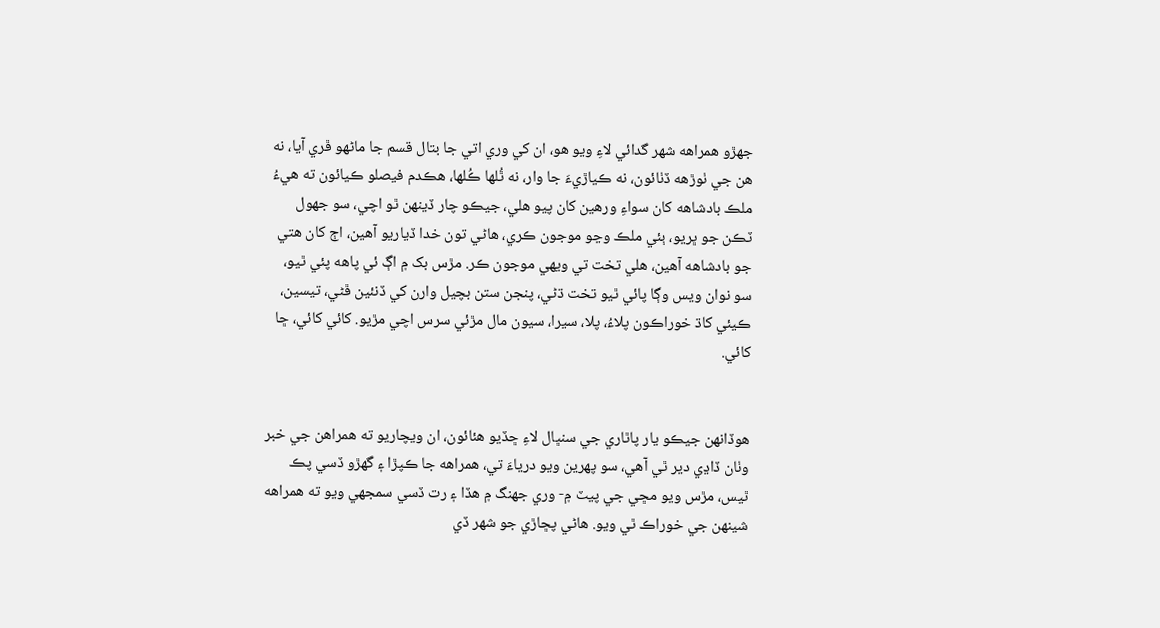جهڙو همراهه شهر گدائي لاءِ ويو هو، ان کي وري اتي جا بتال قسم جا ماڻهو ڦري آيا، نه هن جي ٺوڙهه ڏٺائون، نه ڪياڙيءَ جا وار، نه ٿُلها ڪُلها، هڪدم فيصلو ڪيائون ته هيءُ ملڪ بادشاهه کان سواءِ ورهين کان پيو هلي، جيڪو چار ڏينهن ٿو اچي، سو جهول ٽڪن جو ڀريو، ٻئي ملڪ وڃو موجون ڪري، هاڻي تون خدا ڏياريو آهين، اڄ کان هتي جو بادشاهه آهين، هلي تخت تي ويهي موجون ڪر. مڙس بک ۾ اڳ ئي پاهه پئي ٿيو، سو نوان ويس وڳا پائي ٿيو تخت ڌڻي، پنجن ستن بچيل وارن کي ڏنئين ڦڻي، تيسين، ڪيئي کاڌ خوراڪون پلاءُ، پلا، سيرا، سيون مال مڙئي سرس اچي مڙيو. کائي کائي، ڇا کائي.


هوڏانهن جيڪو يار پاٿاري جي سنڀال لاءِ ڇڏيو هئائون، ان ويچاريو ته همراهن جي خبر وٺان ڏاڍي دير ٿي آهي، سو پهرين ويو درياءَ تي، همراهه جا ڪپڙا ۽ گهڙو ڏسي پڪ ٿيس، مڙس ويو مڇي جي پيٽ ۾- وري جهنگ ۾ هڏا ۽ رت ڏسي سمجهي ويو ته همراهه شينهن جي خوراڪ ٿي ويو. هاڻي پڇاڙي جو شهر ڏي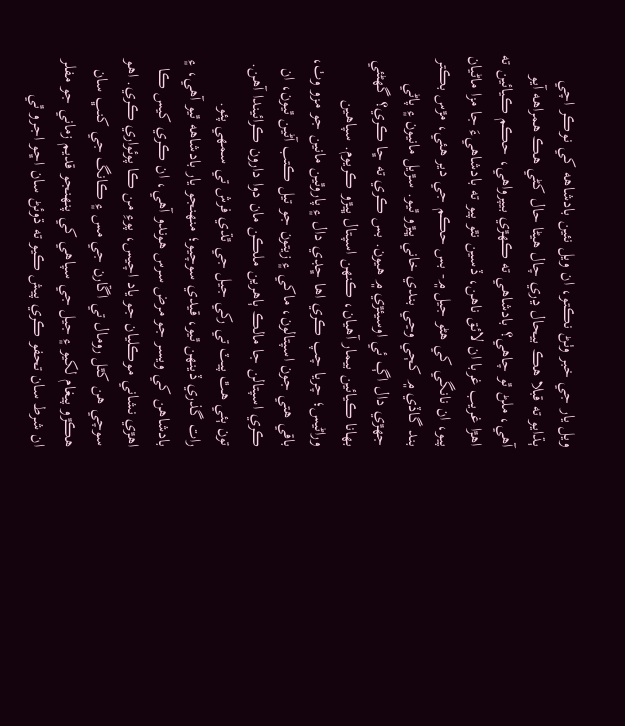ويل يار جي خبر وٺڻ نڪتو، ان ويل نئين بادشاهه کي نوڪر اچي ٻڌايو ته قبلا هڪ بيحال ڍري چال هيڻا حال کڻي هڪ همراهه آيو آهي، ملڻ ٿو چاهي؟ بادشاهي ته ڪهڙي بيپرواهي، حڪم ڪيائين ته اهڙا غريب غربا ان لائق ناهن، ڏسين نٿو پيو ته بادشاهيءَ جا مزا ماڻيان پيو، ان نانگي کي هڻو جيل ۾- بس حڪم جي دير هئي، مڙس بڪتر بند گاڏي ۾ کڄي وڃي بندي خاني ڀيڙو ٿيو. سڙيل مانيون ۽ پاڻي جهڙي دال اڳ ئي اوسيئڙي ۾ هيون. بس ڪري ته ڇا ڪري؟ گهڻئي بهانا ڪيائين بيمار آهيان، ڪنهن اسپتال ڀيڙو ڪريوم. سپاهين وراڻيس؛ چريا چپ ڪري اها ڇڊي دال ۽ پاروٿين مانين جو مزو وٺ، باقي هتي جون اسپتالون، ماکي ۽ زيتون جو تيل ڪتب آڻين ٿيون، ان ڪري اسپتالن جا مالڪ ٻاهرين ملڪن مان دوا دارون ڪرائيندا آهن. تون ٻئي هٿ پيٽ تي رکي جيل جي ٿڌي فرش تي سمهي پئو.
رات گذري ڏينهن ٿيو، قيدي سوچيو؛ منهنجو يار بادشاهه ٿيو آهي، ۽ بادشاهن کي ويسر جو مرض سرس هوندو آهي، ان ڪري کيس ڪا اهڙي نشاني موڪليان جو ياد اچيس، پوءِ من ڪا پوئواري ڪري. اهو سوچي هن کٿل رومال تي اڱارن جي مس ۽ ڪانگ جي کنڀ سان هڪڙو پيغام لکيو ۽ جيل جي سپاهي کي پنهنجو قديم زماني جو مفلر ان شرط سان تحفو ڪري پيش ڪيو ته ڌوئڻ سان اڇو اجرو ٿي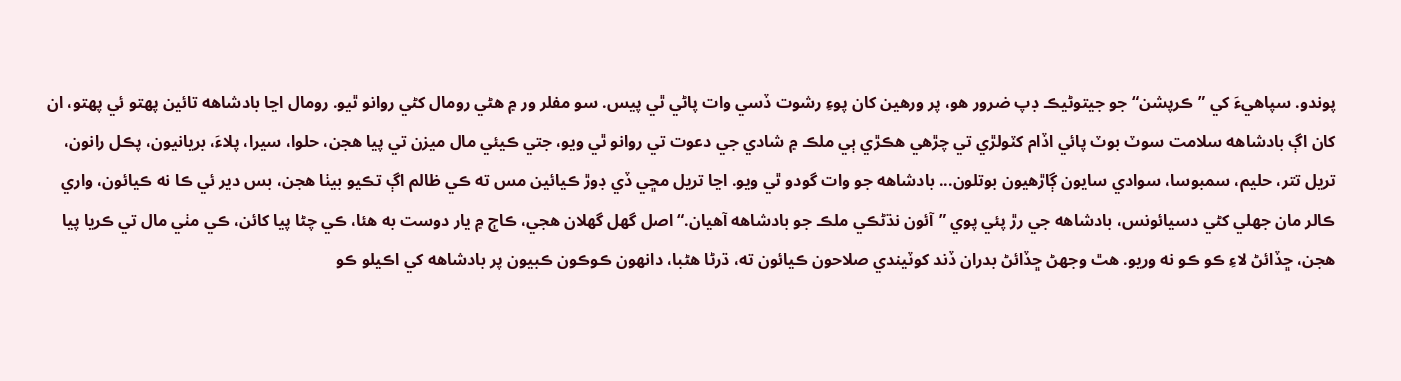پوندو. سپاهيءَ کي ”ڪرپشن“ جو جيتوڻيڪ ڊپ ضرور هو، پر ورهين کان پوءِ رشوت ڏسي وات پاڻي ٿي پيس. سو مفلر ور ۾ هڻي رومال کڻي روانو ٿيو. رومال اڃا بادشاهه تائين پهتو ئي پهتو، ان کان اڳ بادشاهه سلامت سوٽ بوٽ پائي اڏام کٽولڙي تي چڙهي هڪڙي ٻي ملڪ ۾ شادي جي دعوت تي روانو ٿي ويو، جتي ڪيئي مال ميزن تي پيا هجن، حلوا، سيرا، پلاءَ، بريانيون، پڪل رانون، تريل تتر، حليم، سمبوسا، سوادي سايون ڳاڙهيون بوتلون... بادشاهه جو وات گودو ٿي ويو. اڃا تريل مڇي ڏي ڊوڙ ڪيائين مس ته ڪي ظالم اڳ تڪيو بيٺا هجن، بس دير ئي ڪا نه ڪيائون، واري ڪالر مان جهلي کڻي دسيائونس، بادشاهه جي رڙ پئي پوي ”آئون نڌڻڪي ملڪ جو بادشاهه آهيان.“ اصل گهل گهلان هجي، ڪاڄ ۾ يار دوست به هئا، ڪي چڻا پيا کائن، ڪي مٺي مال تي ڪريا پيا هجن، ڇڏائڻ لاءِ ڪو ڪو نه وريو. هٿ وجهڻ ڇڏائڻ بدران ڏند کوٽيندي صلاحون ڪيائون ته، ڌرڻا هڻبا، دانهون ڪوڪون ڪبيون پر بادشاهه کي اڪيلو ڪو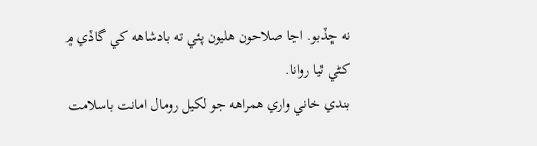نه ڇڏبو. اڃا صلاحون هليون پئي ته بادشاهه کي گاڏي ۾ کڻي ٿيا روانا.
بندي خاني واري همراهه جو لکيل رومال امانت باسلامت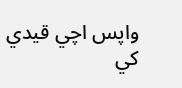واپس اچي قيدي کي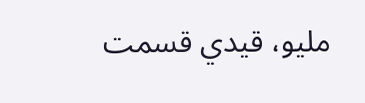مليو، قيدي قسمت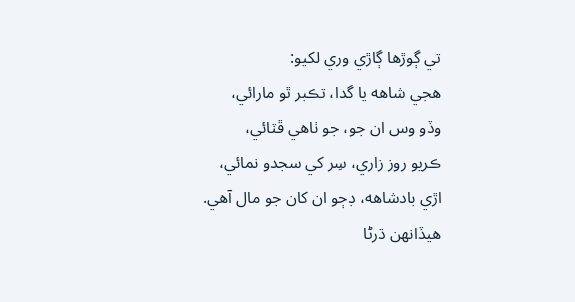تي ڳوڙها ڳاڙي وري لکيو:
هجي شاهه يا گدا، تڪبر ٿو مارائي،
وڏو وس ان جو، جو ٺاهي ڦٽائي،
ڪريو روز زاري، سِر کي سجدو نمائي،
اڙي بادشاهه، ڊڄو ان کان جو مال آهي.
هيڏانهن ڌرڻا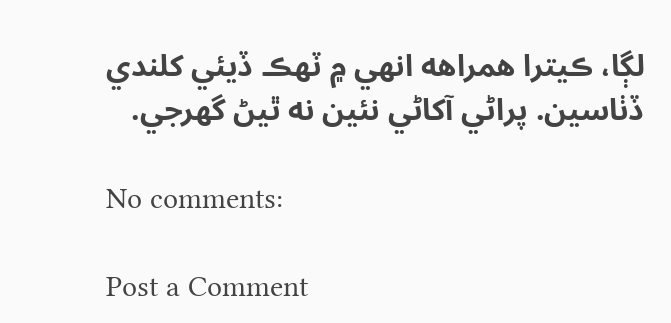لڳا، ڪيترا همراهه انهي ۾ ٽهڪ ڏيئي کلندي ڏٺاسين. پراڻي آکاڻي نئين نه ٿيڻ گهرجي.

No comments:

Post a Comment